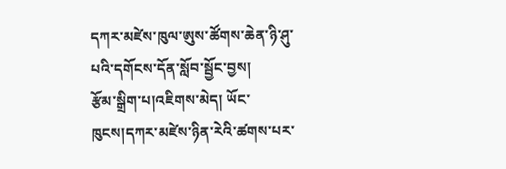དཀར་མཛེས་ཁུལ་ཨུས་ཚོགས་ཆེན་ཉི་ཤུ་པའི་དགོངས་དོན་སློབ་སྦྱོང་བྱས།
རྩོམ་སྒྲིག་པ།འཇིགས་མེད། ཡོང་ཁུངས།དཀར་མཛེས་ཉིན་རེའི་ཚགས་པར་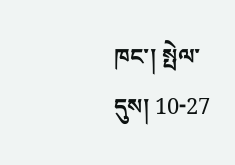ཁང་། སྤེལ་དུས། 10-27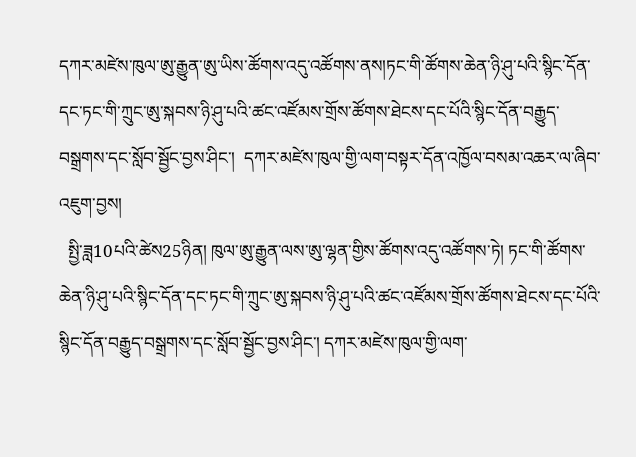དཀར་མཛེས་ཁུལ་ཨུ་རྒྱུན་ཨུ་ཡིས་ཚོགས་འདུ་འཚོགས་ནས།ཏང་གི་ཚོགས་ཆེན་ཉི་ཤུ་པའི་སྙིང་དོན་དང་ཏང་གི་ཀྲུང་ཨུ་སྐབས་ཉི་ཤུ་པའི་ཚང་འཛོམས་གྲོས་ཚོགས་ཐེངས་དང་པོའི་སྙིང་དོན་བརྒྱུད་བསྒྲགས་དང་སློབ་སྦྱོང་བྱས་ཤིང་།  དཀར་མཛེས་ཁུལ་གྱི་ལག་བསྟར་དོན་འཁྱོལ་བསམ་འཆར་ལ་ཞིབ་འཇུག་བྱས།
  སྤྱི་ཟླ10པའི་ཚེས25ཉིན། ཁུལ་ཨུ་རྒྱུན་ལས་ཨུ་ལྷན་གྱིས་ཚོགས་འདུ་འཚོགས་ཏེ། ཏང་གི་ཚོགས་ཆེན་ཉི་ཤུ་པའི་སྙིང་དོན་དང་ཏང་གི་ཀྲུང་ཨུ་སྐབས་ཉི་ཤུ་པའི་ཚང་འཛོམས་གྲོས་ཚོགས་ཐེངས་དང་པོའི་སྙིང་དོན་བརྒྱུད་བསྒྲགས་དང་སློབ་སྦྱོང་བྱས་ཤིང་། དཀར་མཛེས་ཁུལ་གྱི་ལག་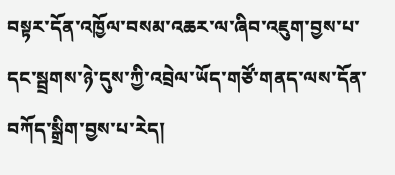བསྟར་དོན་འཁྱོལ་བསམ་འཆར་ལ་ཞིབ་འཇུག་བྱས་པ་དང་སྦྲགས་ཉེ་དུས་ཀྱི་འབྲེལ་ཡོད་གཙོ་གནད་ལས་དོན་བཀོད་སྒྲིག་བྱས་པ་རེད།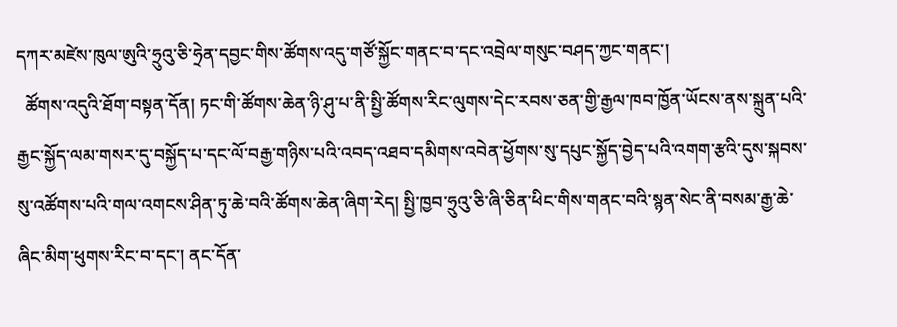དཀར་མཛེས་ཁུལ་ཨུའི་ཧྲུའུ་ཅི་ཧྲེན་དབྱང་གིས་ཚོགས་འདུ་གཙོ་སྐྱོང་གནང་བ་དང་འབྲེལ་གསུང་བཤད་ཀྱང་གནང་།
  ཚོགས་འདུའི་ཐོག་བསྟན་དོན། ཏང་གི་ཚོགས་ཆེན་ཉི་ཤུ་པ་ནི་སྤྱི་ཚོགས་རིང་ལུགས་དེང་རབས་ཅན་གྱི་རྒྱལ་ཁབ་ཁྱོན་ཡོངས་ནས་སྐྲུན་པའི་རྒྱང་སྐྱོད་ལམ་གསར་དུ་བསྐྱོད་པ་དང་ལོ་བརྒྱ་གཉིས་པའི་འབད་འཐབ་དམིགས་འབེན་ཕྱོགས་སུ་དཔུང་སྐྱོད་བྱེད་པའི་འགག་རྩའི་དུས་སྐབས་སུ་འཚོགས་པའི་གལ་འགངས་ཤིན་ཏུ་ཆེ་བའི་ཚོགས་ཆེན་ཞིག་རེད། སྤྱི་ཁྱབ་ཧྲུའུ་ཅི་ཞི་ཅིན་ཕིང་གིས་གནང་བའི་སྙན་སེང་ནི་བསམ་རྒྱ་ཆེ་ཞིང་མིག་ཕུགས་རིང་བ་དང་། ནང་དོན་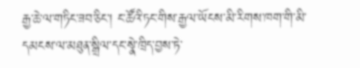རྒྱ་ཆེ་ལ་གཏིང་ཟབ་ཅིང་། ང་ཚོའི་ཏང་གིས་རྒྱལ་ཡོངས་མི་རིགས་ཁག་གི་མི་དམངས་ལ་མཐུན་སྒྲིལ་དང་སྣེ་ཁྲིད་བྱས་ཏེ་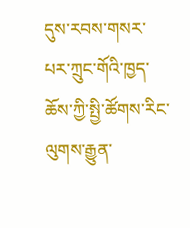དུས་རབས་གསར་པར་ཀྲུང་གོའི་ཁྱད་ཆོས་ཀྱི་སྤྱི་ཚོགས་རིང་ལུགས་རྒྱུན་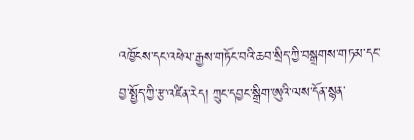འཁྱོངས་དང་འཕེལ་རྒྱས་གཏོང་བའི་ཆབ་སྲིད་ཀྱི་བསྒྲགས་གཏམ་དང་བྱ་སྤྱོད་ཀྱི་རྩ་འཛིན་རེད། ཀྲུང་དབྱང་སྒྲིག་ཨུའི་ལས་དོན་སྙན་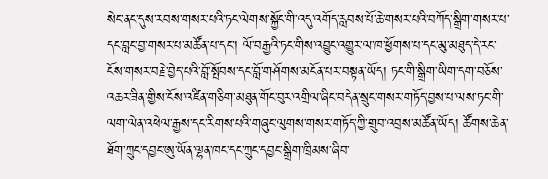སེང་ནང་དུས་རབས་གསར་པའི་ཏང་ལེགས་སྐྱོང་གི་འདུ་འགོད་རླབས་པོ་ཆེ་གསར་པའི་བཀོད་སྒྲིག་གསར་པ་དང་བླང་བྱ་གསར་པ་མཚོན་པ་དང་། ལོ་བརྒྱའི་ཏང་གིས་འབྱུང་འགྱུར་ལ་ཁ་ཕྱོགས་པ་དང་མུ་མཐུད་དེ་རང་ངོས་གསར་བརྗེ་བྱེད་པའི་བློ་སྤོབས་དང་བློ་གཤོགས་མངོན་པར་བསྟན་ཡོད། ཏང་གི་སྒྲིག་ཡིག་དག་བཅོས་འཆར་ཟིན་གྱིས་ངོས་འཛིན་གཅིག་མཐུན་གོང་བུར་འགྲིལ་ཞིང་བདེན་སྲུང་གསར་གཏོད་བྱས་པ་ལས་ཏང་གི་ལག་ལེན་འཕེལ་རྒྱས་དང་རིགས་པའི་གཞུང་ལུགས་གསར་གཏོད་ཀྱི་གྲུབ་འབྲས་མཚོན་ཡོད། ཚོགས་ཆེན་ཐོག་ཀྲུང་དབྱང་ཨུ་ཡོན་ལྷན་ཁང་དང་ཀྲུང་དབྱང་སྒྲིག་ཁྲིམས་ཞིབ་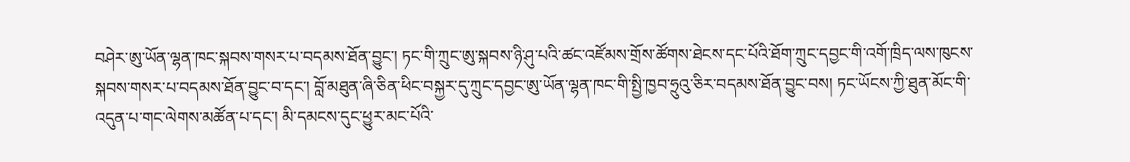བཤེར་ཨུ་ཡོན་ལྷན་ཁང་སྐབས་གསར་པ་བདམས་ཐོན་བྱུང་། ཏང་གི་ཀྲུང་ཨུ་སྐབས་ཉི་ཤུ་པའི་ཚང་འཛོམས་གྲོས་ཚོགས་ཐེངས་དང་པོའི་ཐོག་ཀྲུང་དབྱང་གི་འགོ་ཁྲིད་ལས་ཁུངས་སྐབས་གསར་པ་བདམས་ཐོན་བྱུང་བ་དང་། བློ་མཐུན་ཞི་ཅིན་ཕིང་བསྐྱར་དུ་ཀྲུང་དབྱང་ཨུ་ཡོན་ལྷན་ཁང་གི་སྤྱི་ཁྱབ་ཧྲུའུ་ཅིར་བདམས་ཐོན་བྱུང་བས། ཏང་ཡོངས་ཀྱི་ཐུན་མོང་གི་འདུན་པ་གང་ལེགས་མཚོན་པ་དང་། མི་དམངས་དུང་ཕྱུར་མང་པོའི་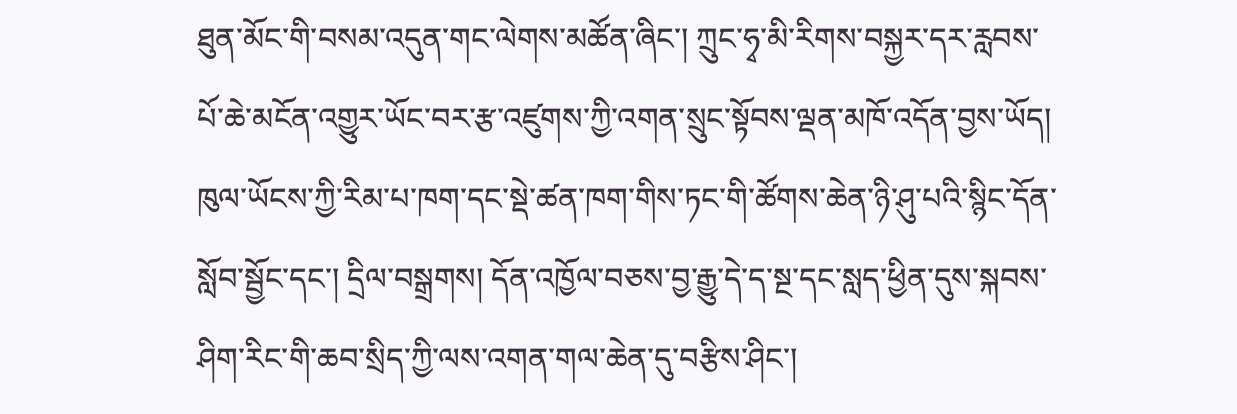ཐུན་མོང་གི་བསམ་འདུན་གང་ལེགས་མཚོན་ཞིང་། ཀྲུང་ཧྭ་མི་རིགས་བསྐྱར་དར་རླབས་པོ་ཆེ་མངོན་འགྱུར་ཡོང་བར་རྩ་འཛུགས་ཀྱི་འགན་སྲུང་སྟོབས་ལྡན་མཁོ་འདོན་བྱས་ཡོད། ཁུལ་ཡོངས་ཀྱི་རིམ་པ་ཁག་དང་སྡེ་ཚན་ཁག་གིས་ཏང་གི་ཚོགས་ཆེན་ཉི་ཤུ་པའི་སྙིང་དོན་སློབ་སྦྱོང་དང་། དྲིལ་བསྒྲགས། དོན་འཁྱོལ་བཅས་བྱ་རྒྱུ་དེ་ད་སྔ་དང་སླད་ཕྱིན་དུས་སྐབས་ཤིག་རིང་གི་ཆབ་སྲིད་ཀྱི་ལས་འགན་གལ་ཆེན་དུ་བརྩིས་ཤིང་།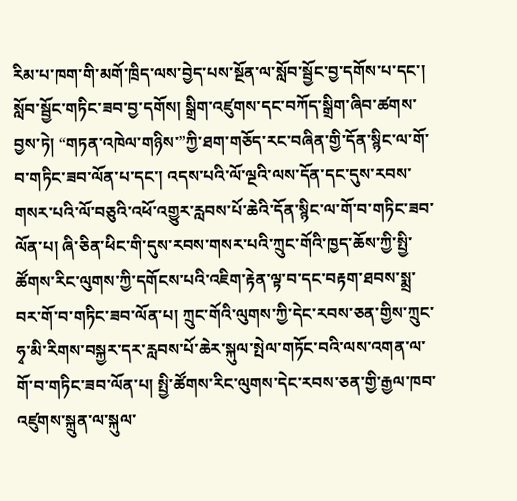རིམ་པ་ཁག་གི་མགོ་ཁྲིད་ལས་བྱེད་པས་སྔོན་ལ་སློབ་སྦྱོང་བྱ་དགོས་པ་དང་། སློབ་སྦྱོང་གཏིང་ཟབ་བྱ་དགོས། སྒྲིག་འཛུགས་དང་བཀོད་སྒྲིག་ཞིབ་ཚགས་བྱས་ཏེ། “གཏན་འཁེལ་གཉིས་”ཀྱི་ཐག་གཅོད་རང་བཞིན་གྱི་དོན་སྙིང་ལ་གོ་བ་གཏིང་ཟབ་ལོན་པ་དང་། འདས་པའི་ལོ་ལྔའི་ལས་དོན་དང་དུས་རབས་གསར་པའི་ལོ་བཅུའི་འཕོ་འགྱུར་རླབས་པོ་ཆེའི་དོན་སྙིང་ལ་གོ་བ་གཏིང་ཟབ་ལོན་པ། ཞི་ཅིན་ཕིང་གི་དུས་རབས་གསར་པའི་ཀྲུང་གོའི་ཁྱད་ཆོས་ཀྱི་སྤྱི་ཚོགས་རིང་ལུགས་ཀྱི་དགོངས་པའི་འཇིག་རྟེན་ལྟ་བ་དང་བརྟག་ཐབས་སྨྲ་བར་གོ་བ་གཏིང་ཟབ་ལོན་པ། ཀྲུང་གོའི་ལུགས་ཀྱི་དེང་རབས་ཅན་གྱིས་ཀྲུང་ཧྭ་མི་རིགས་བསྐྱར་དར་རླབས་པོ་ཆེར་སྐུལ་སྤེལ་གཏོང་བའི་ལས་འགན་ལ་གོ་བ་གཏིང་ཟབ་ལོན་པ། སྤྱི་ཚོགས་རིང་ལུགས་དེང་རབས་ཅན་གྱི་རྒྱལ་ཁབ་འཛུགས་སྐྲུན་ལ་སྐུལ་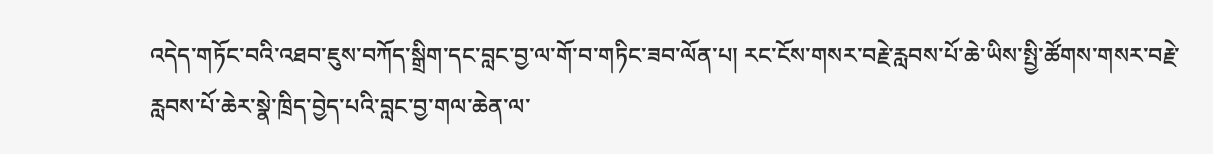འདེད་གཏོང་བའི་འཐབ་ཇུས་བཀོད་སྒྲིག་དང་བླང་བྱ་ལ་གོ་བ་གཏིང་ཟབ་ལོན་པ། རང་ངོས་གསར་བརྗེ་རླབས་པོ་ཆེ་ཡིས་སྤྱི་ཚོགས་གསར་བརྗེ་རླབས་པོ་ཆེར་སྣེ་ཁྲིད་བྱེད་པའི་བླང་བྱ་གལ་ཆེན་ལ་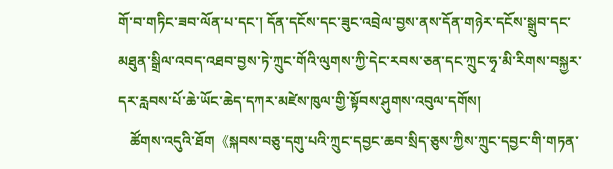གོ་བ་གཏིང་ཟབ་ལོན་པ་དང་། དོན་དངོས་དང་ཟུང་འབྲེལ་བྱས་ནས་དོན་གཉེར་དངོས་སྒྲུབ་དང་མཐུན་སྒྲིལ་འབད་འཐབ་བྱས་ཏེ་ཀྲུང་གོའི་ལུགས་ཀྱི་དེང་རབས་ཅན་དང་ཀྲུང་ཧྭ་མི་རིགས་བསྐྱར་དར་རླབས་པོ་ཆེ་ཡོང་ཆེད་དཀར་མཛེས་ཁུལ་གྱི་སྟོབས་ཤུགས་འབུལ་དགོས།
   ཚོགས་འདུའི་ཐོག《སྐབས་བཅུ་དགུ་པའི་ཀྲུང་དབྱང་ཆབ་སྲིད་ཅུས་ཀྱིས་ཀྲུང་དབྱང་གི་གཏན་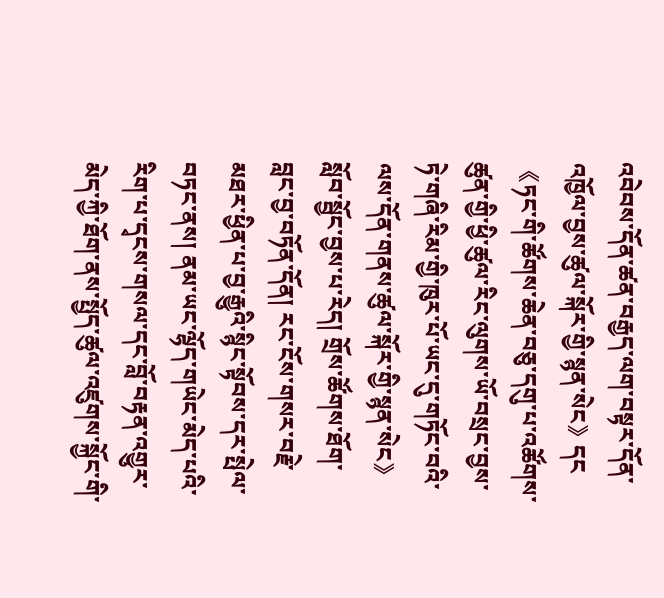འབེབས་དོན་ཚན་བརྒྱད་ལག་བསྟར་དོན་འཁྱོལ་བྱས་ཚུལ་སྐོར་གྱི་སྙན་སེང》དང《ཏང་གི་ཚོགས་ཆེན་བཅུ་དགུ་པ་འཚོགས་ཚུན་གྱི་ཕྱི་ཚུལ་རིང་ལུགས་ཡོ་བསྲང་བྱས་ཏེ་གཞི་རིམ་གྱི་ཁུར་པོ་ཡང་དུ་གཏོང་བའི་ལས་དོན་གནས་ཚུལ་སྐོར་གྱི་སྙན་སེང》སློབ་སྦྱོང་བྱས་པ་རེད། གྲོས་ཚོགས་ཐོག་བླང་བྱ་བཏོན་དོན། རང་ངོས་གསར་བརྗེ་མཐར་ཕྱིན་པ་བྱ་རྒྱུའི་སྙིང་སྟོབས་དར་སྤེལ་བཏང་ནས། ནམ་ཡང་ལྷོད་གཡེང་མེད་པའི་རིག་པ་དྭངས་གསལ་དང་བློ་བརྟན་འགྱུར་མེད་ཀྱི་ཐོག་ནས་སྤྱོད་ཚུལ་འཛུགས་སྐྱོང་གི་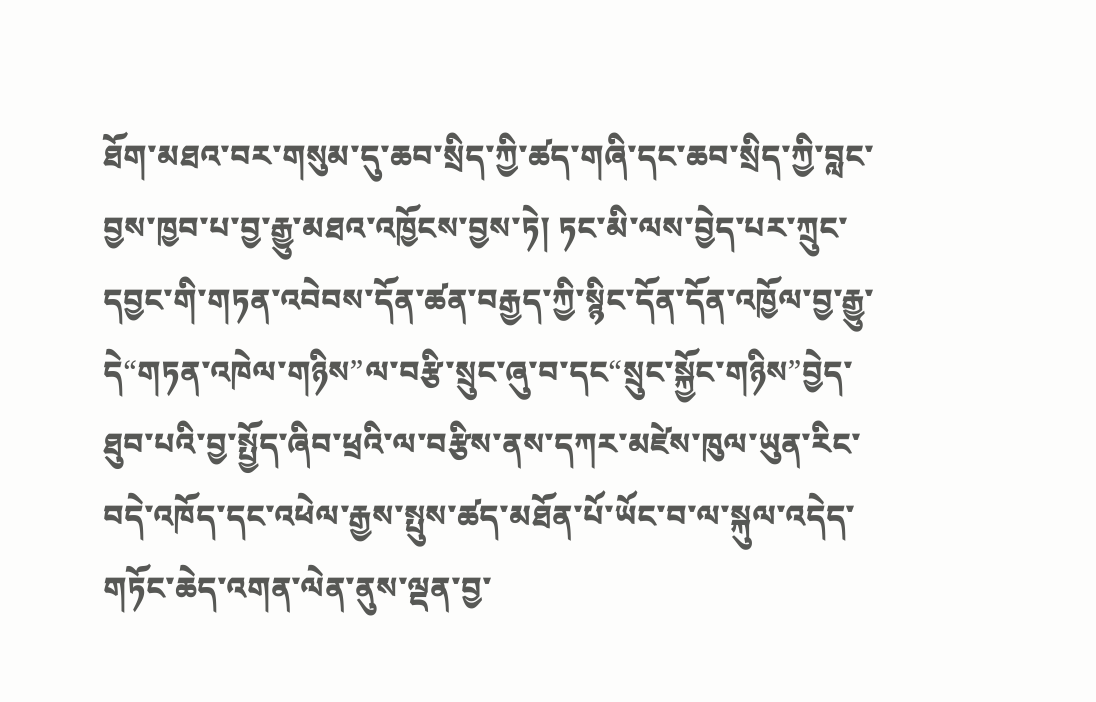ཐོག་མཐའ་བར་གསུམ་དུ་ཆབ་སྲིད་ཀྱི་ཚད་གཞི་དང་ཆབ་སྲིད་ཀྱི་བླང་བྱས་ཁྱབ་པ་བྱ་རྒྱུ་མཐའ་འཁྱོངས་བྱས་ཏེ། ཏང་མི་ལས་བྱེད་པར་ཀྲུང་དབྱང་གི་གཏན་འབེབས་དོན་ཚན་བརྒྱད་ཀྱི་སྙིང་དོན་དོན་འཁྱོལ་བྱ་རྒྱུ་དེ“གཏན་འཁེལ་གཉིས”ལ་བརྩི་སྲུང་ཞུ་བ་དང“སྲུང་སྐྱོང་གཉིས”བྱེད་ཐུབ་པའི་བྱ་སྤྱོད་ཞིབ་ཕྲའི་ལ་བརྩིས་ནས་དཀར་མཛེས་ཁུལ་ཡུན་རིང་བདེ་འཁོད་དང་འཕེལ་རྒྱས་སྤུས་ཚད་མཐོན་པོ་ཡོང་བ་ལ་སྐུལ་འདེད་གཏོང་ཆེད་འགན་ལེན་ནུས་ལྡན་བྱ་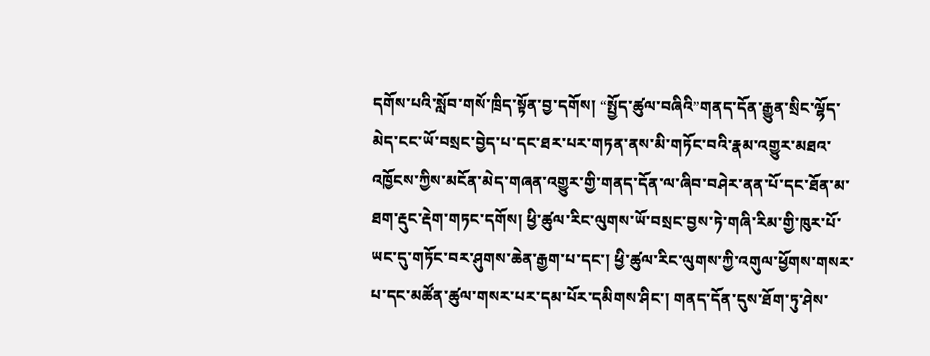དགོས་པའི་སློབ་གསོ་ཁྲིད་སྟོན་བྱ་དགོས། “སྤྱོད་ཚུལ་བཞིའི”གནད་དོན་རྒྱུན་སྲིང་ལྷོད་མེད་ངང་ཡོ་བསྲང་བྱེད་པ་དང་ཐར་པར་གཏན་ནས་མི་གཏོང་བའི་རྣམ་འགྱུར་མཐའ་འཁྱོངས་ཀྱིས་མངོན་མེད་གཞན་འགྱུར་གྱི་གནད་དོན་ལ་ཞིབ་བཤེར་ནན་པོ་དང་ཐོན་མ་ཐག་རྡུང་རྡེག་གཏང་དགོས། ཕྱི་ཚུལ་རིང་ལུགས་ཡོ་བསྲང་བྱས་ཏེ་གཞི་རིམ་གྱི་ཁུར་པོ་ཡང་དུ་གཏོང་བར་ཤུགས་ཆེན་རྒྱག་པ་དང་། ཕྱི་ཚུལ་རིང་ལུགས་ཀྱི་འགུལ་ཕྱོགས་གསར་པ་དང་མཚོན་ཚུལ་གསར་པར་དམ་པོར་དམིགས་ཤིང་། གནད་དོན་དུས་ཐོག་ཏུ་ཤེས་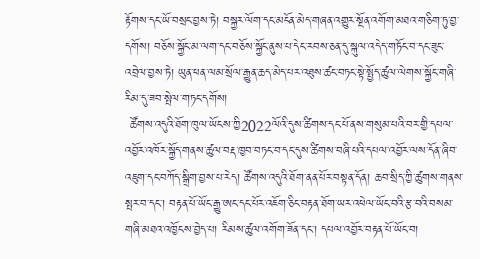རྟོགས་དང་ཡོ་བསྲང་བྱས་ཏེ། བསྐྱར་ལོག་དང་མངོན་མེད་གཞན་འགྱུར་སྔོན་འགོག་མཐའ་གཅིག་ཏུ་བྱ་དགོས། བཅོས་སྐྱོང་མ་ལག་དང་བཅོས་སྐྱོང་ནུས་པ་དེང་རབས་ཅན་དུ་སྐུལ་འདེད་གཏོང་བ་དང་ཟུང་འབྲེལ་བྱས་ཏེ། ཡུན་ཕན་ལམ་སྲོལ་རྒྱུན་ཆད་མེད་པར་འཐུས་ཚང་བཏང་སྟེ་སྤྱོད་ཚུལ་ལེགས་སྐྱོང་གཞི་རིམ་དུ་ཟབ་སྤེལ་གཏང་དགོས།
 ཚོགས་འདུའི་ཐོག་ཁུལ་ཡོངས་ཀྱི2022ལོའི་དུས་ཚིགས་དང་པོ་ནས་གསུམ་པའི་བར་གྱི་དཔལ་འབྱོར་འཁོར་སྐྱོད་གནས་ཚུལ་བརྡ་ཁྱབ་བཏང་བ་དང་དུས་ཚིགས་བཞི་པའི་དཔལ་འབྱོར་ལས་དོན་ཞིབ་འཇུག་དང་བཀོད་སྒྲིག་བྱས་པ་རེད། ཚོགས་འདུའི་ཐོག་ནན་པོར་བསྟན་དོན། ཆབ་སྲིད་ཀྱི་ཚུགས་གནས་སྤར་བ་དང་། བརྟན་པོ་ཡོང་རྒྱུ་ཨང་དང་པོར་འཇོག་ཅིང་བརྟན་ཐོག་ཡར་འཕེལ་ཡོང་བའི་རྩ་བའི་བསམ་གཞི་མཐའ་འཁྱོངས་བྱེད་པ། རིམས་ཚུལ་འགོག་ཟོན་དང་། དཔལ་འབྱོར་བརྟན་པོ་ཡོང་བ།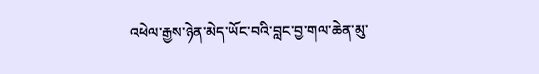འཕེལ་རྒྱས་ཉེན་མེད་ཡོང་བའི་བླང་བྱ་གལ་ཆེན་མུ་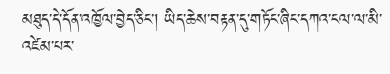མཐུད་དེ་དོན་འཁྱོལ་བྱེད་ཅིང་། ཡིད་ཆེས་བརྟན་དུ་གཏོང་ཞིང་དཀའ་ངལ་ལ་མི་འཛེམ་པར་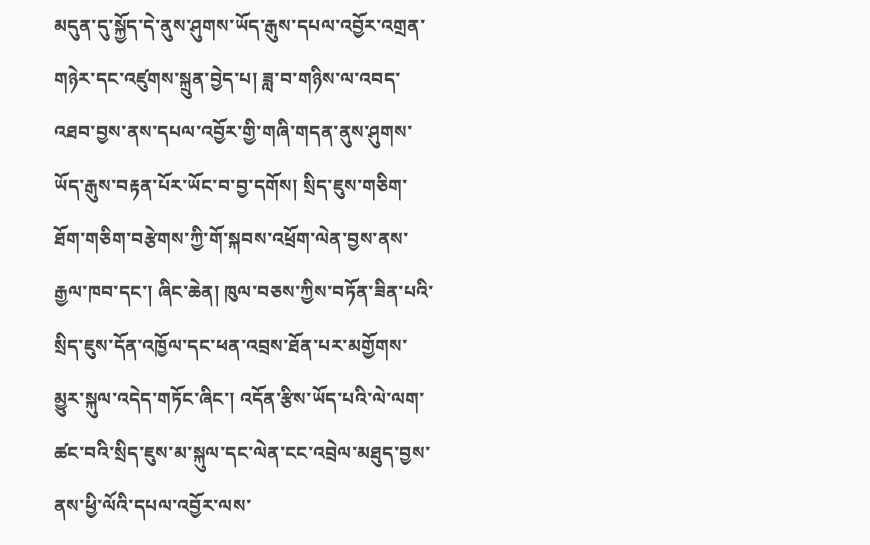མདུན་དུ་སྐྱོད་དེ་ནུས་ཤུགས་ཡོད་རྒུས་དཔལ་འབྱོར་འགྲན་གཉེར་དང་འཛུགས་སྐྲུན་བྱེད་པ། ཟླ་བ་གཉིས་ལ་འབད་འཐབ་བྱས་ནས་དཔལ་འབྱོར་གྱི་གཞི་གདན་ནུས་ཤུགས་ཡོད་རྒུས་བརྟན་པོར་ཡོང་བ་བྱ་དགོས། སྲིད་ཇུས་གཅིག་ཐོག་གཅིག་བརྩེགས་ཀྱི་གོ་སྐབས་འཕྲོག་ལེན་བྱས་ནས་རྒྱལ་ཁབ་དང་། ཞིང་ཆེན། ཁུལ་བཅས་ཀྱིས་བཏོན་ཟིན་པའི་སྲིད་ཇུས་དོན་འཁྱོལ་དང་ཕན་འབྲས་ཐོན་པར་མགྱོགས་མྱུར་སྐུལ་འདེད་གཏོང་ཞིང་། འདོན་རྩིས་ཡོད་པའི་ལེ་ལག་ཚང་བའི་སྲིད་ཇུས་མ་སྐུལ་དང་ལེན་ངང་འབྲེལ་མཐུད་བྱས་ནས་ཕྱི་ལོའི་དཔལ་འབྱོར་ལས་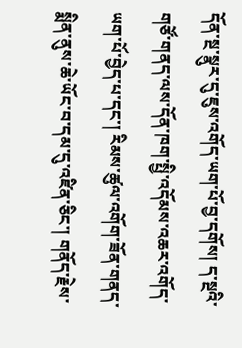དོན་སྔ་སྣུར་དུ་ཇུས་འགོད་ཡག་པོ་བྱ་དགོས། ད་སྔའི་གཙོ་གནད་ལས་དོན་ཁག་སྤྱི་འདོམས་འཆར་འགོད་ཡག་པོ་བྱེད་པ་དང་། རིམས་ཚུལ་འགོག་ཟོན་གནད་སྨིན་ནུས་ཆེ་ཡོང་བ་དམ་དུ་འཛིན་ཅིང་། གནོད་རྗེས་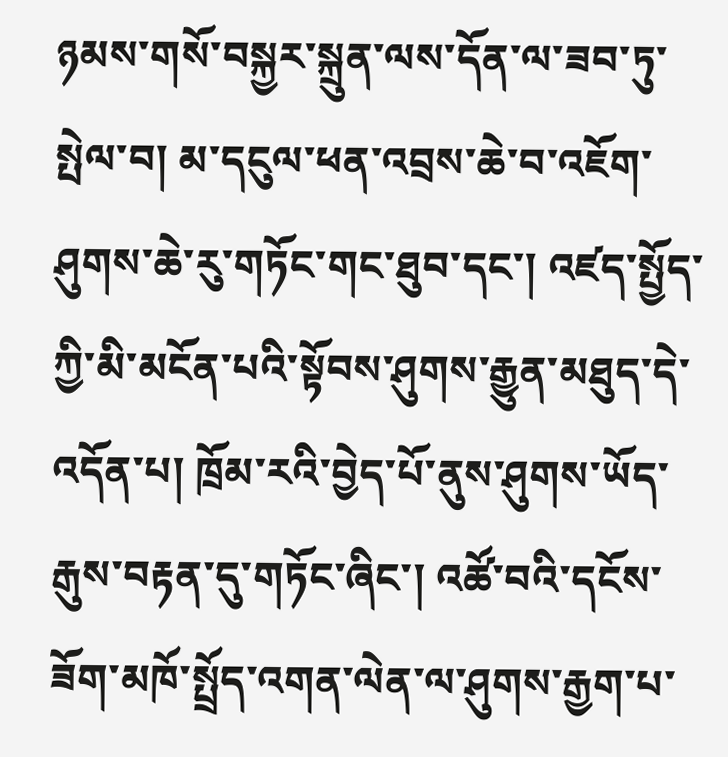ཉམས་གསོ་བསྐྱར་སྐྲུན་ལས་དོན་ལ་ཟབ་ཏུ་སྤེལ་བ། མ་དངུལ་ཕན་འབྲས་ཆེ་བ་འཇོག་ཤུགས་ཆེ་རུ་གཏོང་གང་ཐུབ་དང་། འཛད་སྤྱོད་ཀྱི་མི་མངོན་པའི་སྟོབས་ཤུགས་རྒྱུན་མཐུད་དེ་འདོན་པ། ཁྲོམ་རའི་བྱེད་པོ་ནུས་ཤུགས་ཡོད་རྒུས་བརྟན་དུ་གཏོང་ཞིང་། འཚོ་བའི་དངོས་ཟོག་མཁོ་སྤྲོད་འགན་ལེན་ལ་ཤུགས་རྒྱག་པ་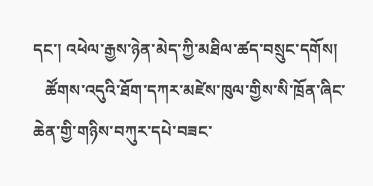དང་། འཕེལ་རྒྱས་ཉེན་མེད་ཀྱི་མཐིལ་ཚད་བསྲུང་དགོས།
   ཚོགས་འདུའི་ཐོག་དཀར་མཛེས་ཁུལ་གྱིས་སི་ཁྲོན་ཞིང་ཆེན་གྱི་གཉིས་བཀུར་དཔེ་བཟང་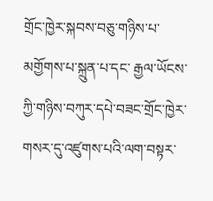གྲོང་ཁྱེར་སྐབས་བཅུ་གཉིས་པ་མགྱོགས་པ་སྐྲུན་པ་དང་ རྒྱལ་ཡོངས་ཀྱི་གཉིས་བཀུར་དཔེ་བཟང་གྲོང་ཁྱེར་གསར་དུ་འཛུགས་པའི་ལག་བསྟར་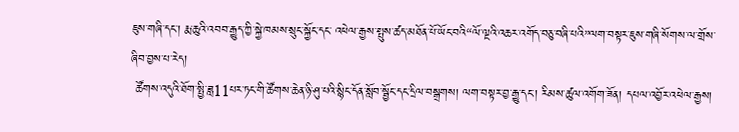ཇུས་གཞི་དང་། རྨ་ཆུའི་འབབ་རྒྱུད་ཀྱི་སྐྱེ་ཁམས་སྲུང་སྐྱོང་དང་ འཕེལ་རྒྱས་སྤུས་ཚད་མཐོན་པོ་ཡོང་བའི“ལོ་ལྔའི་འཆར་འགོད་བཅུ་བཞི་པའི”ལག་བསྟར་ཇུས་གཞི་སོགས་ལ་གྲོས་ཞིབ་བྱས་པ་རེད།
 ཚོགས་འདུའི་ཐོག་སྤྱི་ཟླ11པར་ཏང་གི་ཚོགས་ཆེན་ཉི་ཤུ་པའི་སྙིང་དོན་སློབ་སྦྱོང་དང་དྲིལ་བསྒྲགས། ལག་བསྟར་བྱ་རྒྱུ་དང་། རིམས་ཚུལ་འགོག་ཟོན། དཔལ་འབྱོར་འཕེལ་རྒྱས།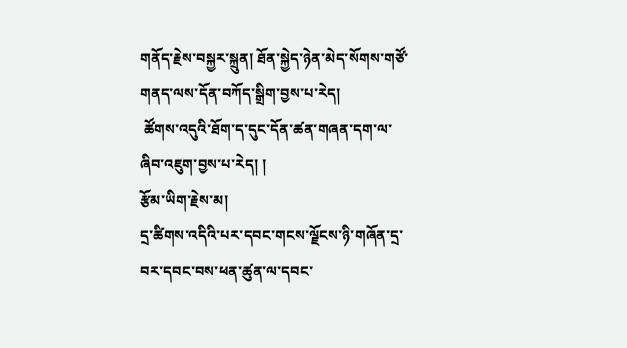གནོད་རྗེས་བསྐྱར་སྐྲུན། ཐོན་སྐྱེད་ཉེན་མེད་སོགས་གཙོ་གནད་ལས་དོན་བཀོད་སྒྲིག་བྱས་པ་རེད།
 ཚོགས་འདུའི་ཐོག་ད་དུང་དོན་ཚན་གཞན་དག་ལ་ཞིབ་འཇུག་བྱས་པ་རེད། །
རྩོམ་ཡིག་རྗེས་མ།
དྲ་ཚིགས་འདིའི་པར་དབང་གངས་ལྗོངས་ཉི་གཞོན་དྲ་བར་དབང་བས་ཕན་ཚུན་ལ་དབང་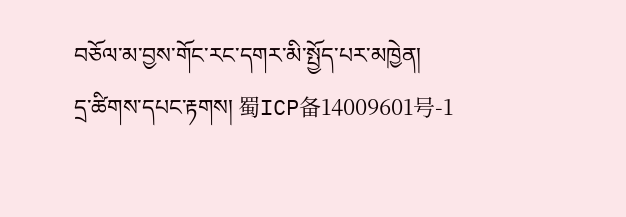བཅོལ་མ་བྱས་གོང་རང་དགར་མི་སྤྱོད་པར་མཁྱེན།
དྲ་ཚིགས་དཔང་རྟགས། 蜀ICP备14009601号-1